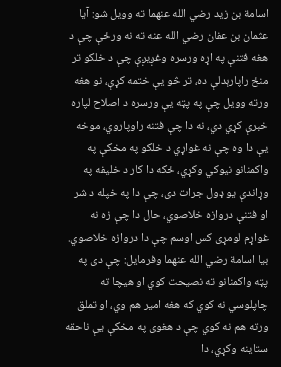اسامة بن زید رضي الله عنهما ته وویل شو: آیا عثمان بن عفان رضي الله عنه ته نه ورځې چې د هغه فتنې په اړه ورسره وغږیږې چې د خلکو تر منځ راپارېدلې ده، تر څو یې ختمه کړې، نو هغه ورته وویل چې په پټه یې ورسره د اصلاح لپاره خبرې کړي دي، نه دا چې فتنه راوپاروي، موخه یې دا وه چې نه غواړي د خلکو په مخکې په واکمنانو نیوکي وکړي، ځکه دا کار د خلیفه په وړاندې یو ډول جرات دی، چې دا په خپله د شر او فتنې دروازه خلاصوي، حال دا چې زه نه غواړم لومړی کس اوسم چې دا دروازه خلاصوي. بیا اسامة رضي الله عنهما وفرمایل: چې دی په پټه واکمنانو ته نصیحت کوي او هیچا ته چاپلوسي نه کوي که هغه امیر هم وي، او تملق ورته هم نه کوي چې د هغوی په مخکې یې ناحقه ستاینه وکړي، دا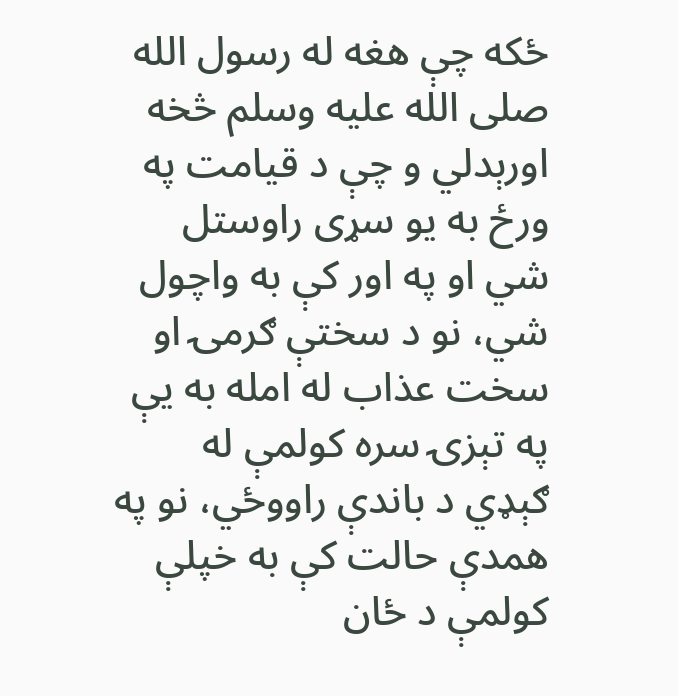ځکه چې هغه له رسول الله صلی الله علیه وسلم څخه اورېدلي و چې د قیامت په ورځ به یو سړی راوستل شي او په اور کې به واچول شي، نو د سختې ګرمۍ او سخت عذاب له امله به یې په تېزۍ سره کولمې له ګېډي د باندې راووځي، نو په همدې حالت کې به خپلې کولمې د ځان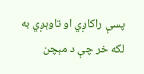پسې راکاږي او تاوېږي به لکه خر چې د مېچن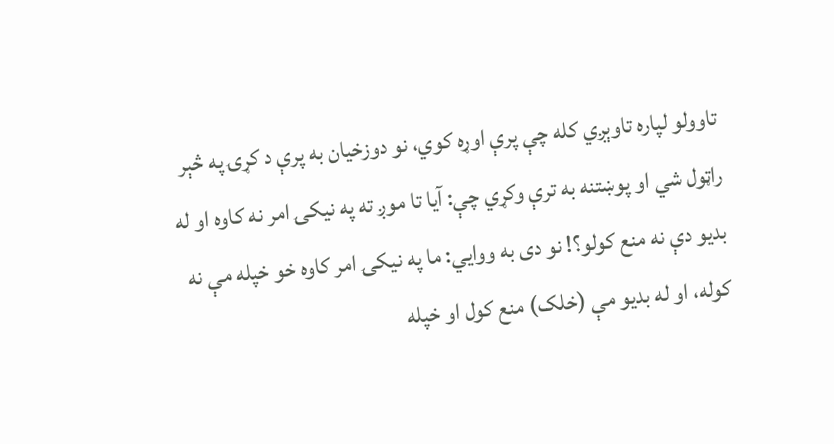تاوولو لپاره تاوېږي کله چې پرې اوړه کوي، نو دوزخیان به پرې د کړۍ په څېر راټول شي او پوښتنه به ترې وکړي چې: آیا تا موږ ته په نیکۍ امر نه کاوه او له بدیو دې نه منع کولو؟! نو دی به ووایي: ما په نیکۍ امر کاوه خو خپله مې نه کوله، او له بدیو مې (خلک) منع کول او خپله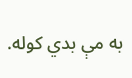به مې بدي کوله.